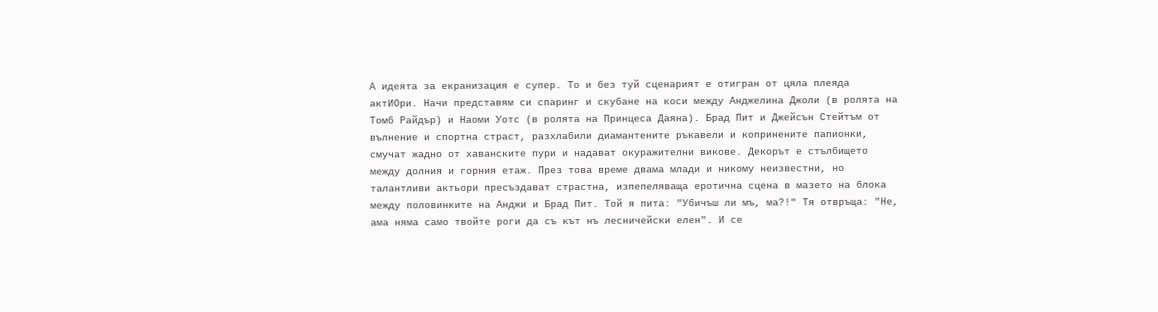А идеята за екранизация е супер. То и без туй сценарият е отигран от цяла плеяда актИОри. Начи представям си спаринг и скубане на коси между Анджелина Джоли (в ролята на Томб Райдър) и Наоми Уотс (в ролята на Принцеса Даяна). Брад Пит и Джейсън Стейтъм от вълнение и спортна страст, разхлабили диамантените ръкавели и копринените папионки, смучат жадно от хаванските пури и надават окуражителни викове. Декорът е стълбището между долния и горния етаж. През това време двама млади и никому неизвестни, но талантливи актьори пресъздават страстна, изпепеляваща еротична сцена в мазето на блока между половинките на Анджи и Брад Пит. Той я пита: "Убичъш ли мъ, ма?!" Тя отвръща: "Не, ама няма само твойте роги да съ кът нъ лесничейски елен". И се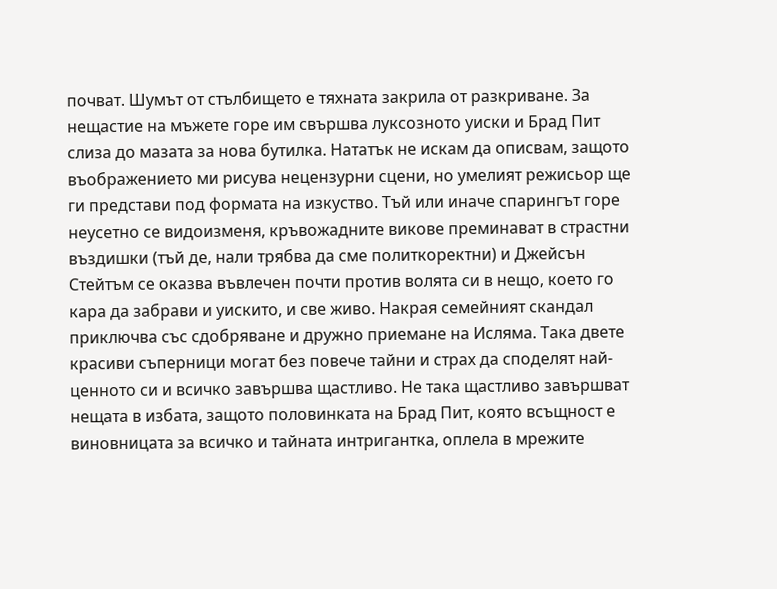почват. Шумът от стълбището е тяхната закрила от разкриване. За нещастие на мъжете горе им свършва луксозното уиски и Брад Пит слиза до мазата за нова бутилка. Нататък не искам да описвам, защото въображението ми рисува нецензурни сцени, но умелият режисьор ще ги представи под формата на изкуство. Тъй или иначе спарингът горе неусетно се видоизменя, кръвожадните викове преминават в страстни въздишки (тъй де, нали трябва да сме политкоректни) и Джейсън Стейтъм се оказва въвлечен почти против волята си в нещо, което го кара да забрави и уискито, и све живо. Накрая семейният скандал приключва със сдобряване и дружно приемане на Исляма. Така двете красиви съперници могат без повече тайни и страх да споделят най-ценното си и всичко завършва щастливо. Не така щастливо завършват нещата в избата, защото половинката на Брад Пит, която всъщност е виновницата за всичко и тайната интригантка, оплела в мрежите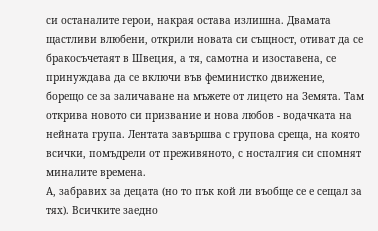си останалите герои, накрая остава излишна. Двамата щастливи влюбени, открили новата си същност, отиват да се бракосъчетаят в Швеция, а тя, самотна и изоставена, се принуждава да се включи във феминистко движение, борещо се за заличаване на мъжете от лицето на Земята. Там открива новото си призвание и нова любов - водачката на нейната група. Лентата завършва с групова среща, на която всички, помъдрели от преживяното, с носталгия си спомнят миналите времена.
А, забравих за децата (но то пък кой ли въобще се е сещал за тях). Всичките заедно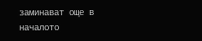заминават още в началото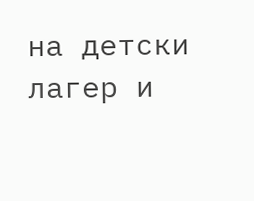на детски лагер и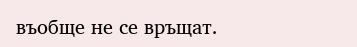въобще не се връщат.